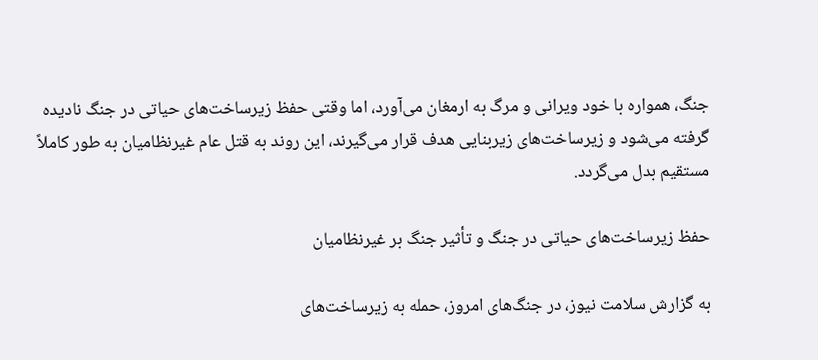جنگ، همواره با خود ویرانی و مرگ به ارمغان می‌آورد، اما وقتی حفظ زیرساخت‌های حیاتی در جنگ نادیده گرفته می‌شود و زیرساخت‌های زیربنایی هدف قرار می‌گیرند، این روند به قتل عام غیرنظامیان به طور کاملاً مستقیم بدل می‌گردد.

حفظ زیرساخت‌های حیاتی در جنگ و تأثیر جنگ بر غیرنظامیان

به گزارش سلامت نیوز، در جنگ‌های امروز، حمله به زیرساخت‌های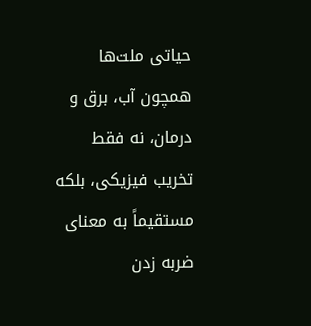حیاتی ملت‌ها همچون آب، برق و درمان، نه فقط تخریب فیزیکی، بلکه مستقیماً به معنای ضربه زدن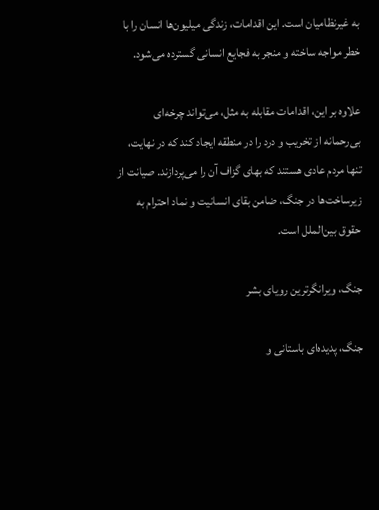به غیرنظامیان است. این اقدامات، زندگی میلیون‌ها انسان را با خطر مواجه ساخته و منجر به فجایع انسانی گسترده می‌شود.

علاوه بر این، اقدامات مقابله به مثل، می‌تواند چرخه‌ای بی‌رحمانه از تخریب و درد را در منطقه ایجاد کند که در نهایت، تنها مردم عادی هستند که بهای گزاف آن را می‌پردازند. صیانت از زیرساخت‌ها در جنگ، ضامن بقای انسانیت و نماد احترام به حقوق بین‌الملل است.

جنگ، ویرانگرترین رویای بشر

جنگ، پدیده‌ای باستانی و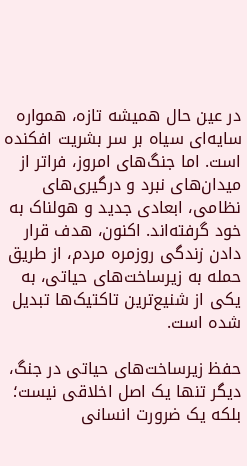در عین حال همیشه تازه، همواره سایه‌ای سیاه بر سر بشریت افکنده است. اما جنگ‌های امروز، فراتر از میدان‌های نبرد و درگیری‌های نظامی، ابعادی جدید و هولناک به خود گرفته‌اند. اکنون، هدف قرار دادن زندگی روزمره مردم، از طریق حمله به زیرساخت‌های حیاتی، به یکی از شنیع‌ترین تاکتیک‌ها تبدیل شده است.

حفظ زیرساخت‌های حیاتی در جنگ، دیگر تنها یک اصل اخلاقی نیست؛ بلکه یک ضرورت انسانی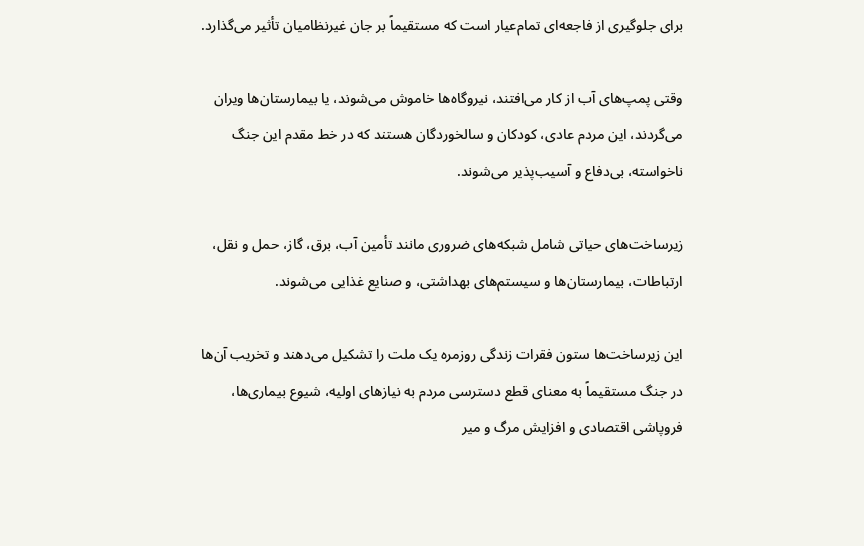برای جلوگیری از فاجعه‌ای تمام‌عیار است که مستقیماً بر جان غیرنظامیان تأثیر می‌گذارد.

وقتی پمپ‌های آب از کار می‌افتند، نیروگاه‌ها خاموش می‌شوند، یا بیمارستان‌ها ویران می‌گردند، این مردم عادی، کودکان و سالخوردگان هستند که در خط مقدم این جنگ ناخواسته، بی‌دفاع و آسیب‌پذیر می‌شوند.

زیرساخت‌های حیاتی شامل شبکه‌های ضروری مانند تأمین آب، برق، گاز، حمل و نقل، ارتباطات، بیمارستان‌ها و سیستم‌های بهداشتی، و صنایع غذایی می‌شوند.

این زیرساخت‌ها ستون فقرات زندگی روزمره یک ملت را تشکیل می‌دهند و تخریب آن‌ها در جنگ مستقیماً به معنای قطع دسترسی مردم به نیازهای اولیه، شیوع بیماری‌ها، فروپاشی اقتصادی و افزایش مرگ و میر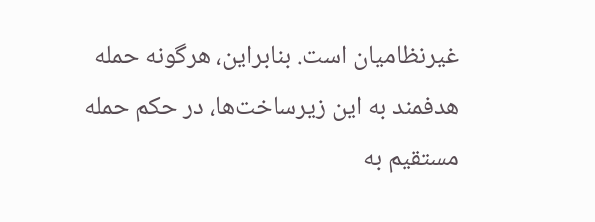غیرنظامیان است. بنابراین، هرگونه حمله هدفمند به این زیرساخت‌ها، در حکم حمله مستقیم به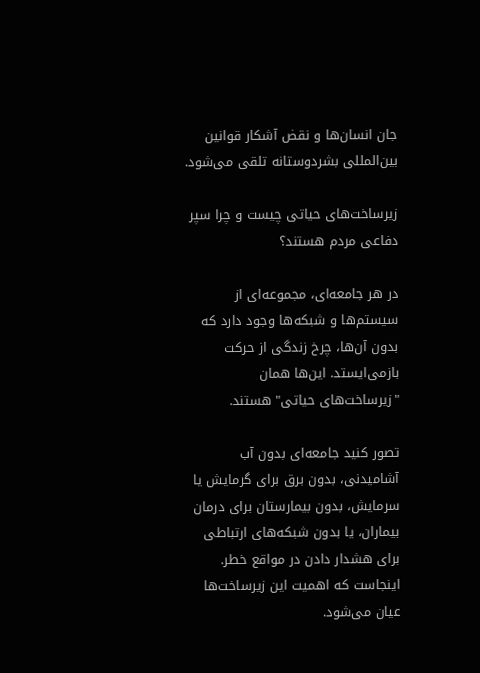جان انسان‌ها و نقض آشکار قوانین بین‌المللی بشردوستانه تلقی می‌شود.

زیرساخت‌های حیاتی چیست و چرا سپر دفاعی مردم هستند؟

در هر جامعه‌ای، مجموعه‌ای از سیستم‌ها و شبکه‌ها وجود دارد که بدون آن‌ها، چرخ زندگی از حرکت بازمی‌ایستد. این‌ها همان "زیرساخت‌های حیاتی" هستند.

تصور کنید جامعه‌ای بدون آب آشامیدنی، بدون برق برای گرمایش یا سرمایش، بدون بیمارستان برای درمان بیماران، یا بدون شبکه‌های ارتباطی برای هشدار دادن در مواقع خطر. اینجاست که اهمیت این زیرساخت‌ها عیان می‌شود.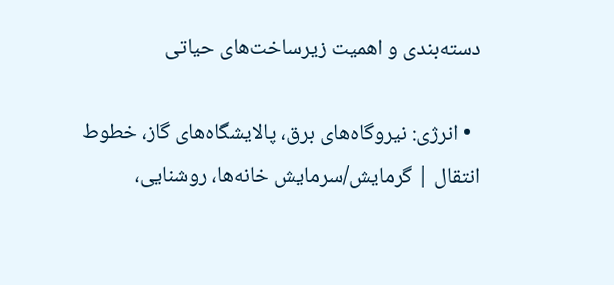دسته‌بندی و اهمیت زیرساخت‌های حیاتی

  • انرژی: نیروگاه‌های برق، پالایشگاه‌های گاز، خطوط انتقال | گرمایش/سرمایش خانه‌ها، روشنایی،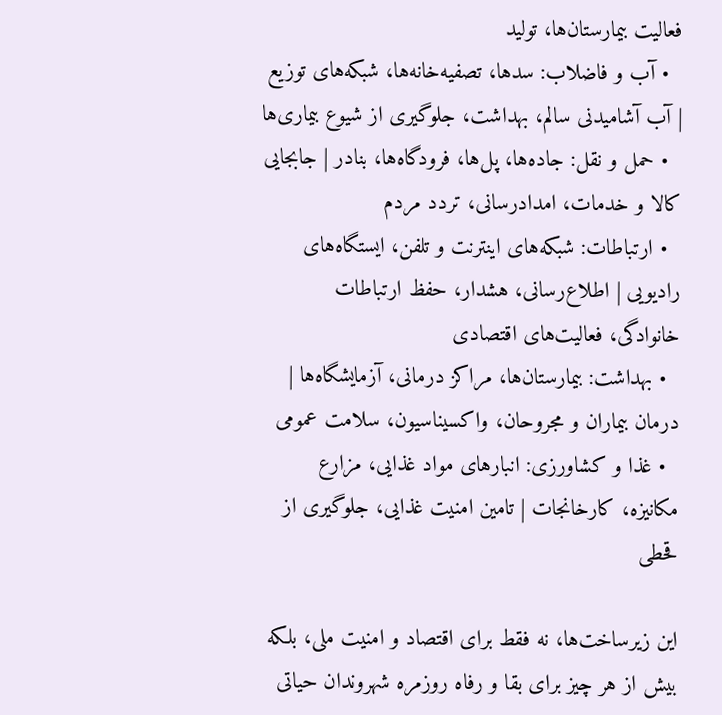فعالیت بیمارستان‌ها، تولید
  • آب و فاضلاب: سدها، تصفیه‌خانه‌ها، شبکه‌های توزیع | آب آشامیدنی سالم، بهداشت، جلوگیری از شیوع بیماری‌ها
  • حمل و نقل: جاده‌ها، پل‌ها، فرودگاه‌ها، بنادر | جابجایی کالا و خدمات، امدادرسانی، تردد مردم
  • ارتباطات: شبکه‌های اینترنت و تلفن، ایستگاه‌های رادیویی | اطلاع‌رسانی، هشدار، حفظ ارتباطات خانوادگی، فعالیت‌های اقتصادی
  • بهداشت: بیمارستان‌ها، مراکز درمانی، آزمایشگاه‌ها | درمان بیماران و مجروحان، واکسیناسیون، سلامت عمومی
  • غذا و کشاورزی: انبارهای مواد غذایی، مزارع مکانیزه، کارخانجات | تامین امنیت غذایی، جلوگیری از قحطی

این زیرساخت‌ها، نه فقط برای اقتصاد و امنیت ملی، بلکه بیش از هر چیز برای بقا و رفاه روزمره شهروندان حیاتی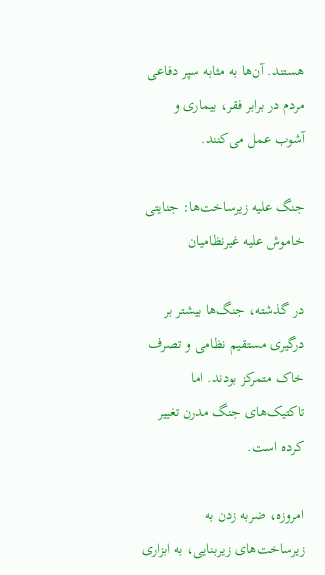هستند. آن‌ها به مثابه سپر دفاعی مردم در برابر فقر، بیماری و آشوب عمل می‌کنند.

جنگ علیه زیرساخت‌ها: جنایتی خاموش علیه غیرنظامیان

در گذشته، جنگ‌ها بیشتر بر درگیری مستقیم نظامی و تصرف خاک متمرکز بودند. اما تاکتیک‌های جنگ مدرن تغییر کرده است.

امروزه، ضربه زدن به زیرساخت‌های زیربنایی، به ابزاری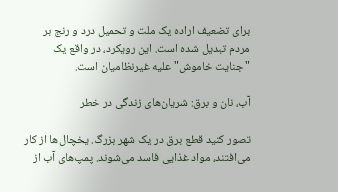برای تضعیف اراده یک ملت و تحمیل درد و رنج بر مردم تبدیل شده است. این رویکرد، در واقع یک "جنایت خاموش" علیه غیرنظامیان است.

آب، نان و برق: شریان‌های زندگی در خطر

تصور کنید قطع برق در یک شهر بزرگ. یخچال‌ها از کار می‌افتند، مواد غذایی فاسد می‌شوند. پمپ‌های آب از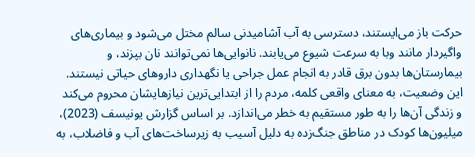حرکت باز می‌ایستند، دسترسی به آب آشامیدنی سالم مختل می‌شود و بیماری‌های واگیردار مانند وبا به سرعت شیوع می‌یابند. نانوایی‌ها نمی‌توانند نان بپزند، و بیمارستان‌ها بدون برق قادر به انجام عمل جراحی یا نگهداری داروهای حیاتی نیستند. این وضعیت، به معنای واقعی کلمه، مردم را از ابتدایی‌ترین نیازهایشان محروم می‌کند و زندگی آن‌ها را به طور مستقیم به خطر می‌اندازد. بر اساس گزارش یونیسف (2023)، میلیون‌ها کودک در مناطق جنگ‌زده به دلیل آسیب به زیرساخت‌های آب و فاضلاب، به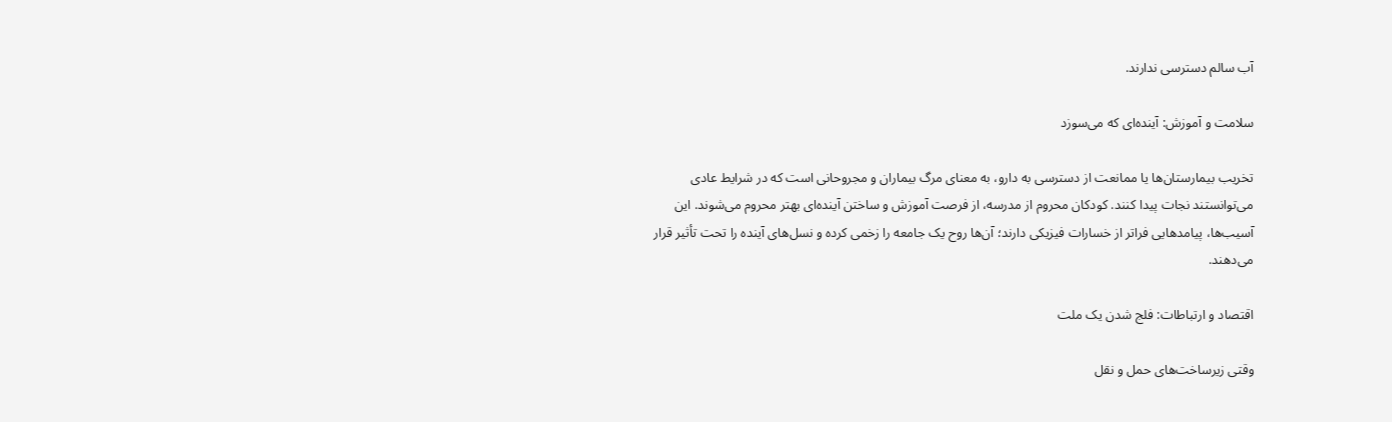آب سالم دسترسی ندارند.

سلامت و آموزش: آینده‌ای که می‌سوزد

تخریب بیمارستان‌ها یا ممانعت از دسترسی به دارو، به معنای مرگ بیماران و مجروحانی است که در شرایط عادی می‌توانستند نجات پیدا کنند. کودکان محروم از مدرسه، از فرصت آموزش و ساختن آینده‌ای بهتر محروم می‌شوند. این آسیب‌ها، پیامدهایی فراتر از خسارات فیزیکی دارند؛ آن‌ها روح یک جامعه را زخمی کرده و نسل‌های آینده را تحت تأثیر قرار می‌دهند.

اقتصاد و ارتباطات: فلج شدن یک ملت

وقتی زیرساخت‌های حمل و نقل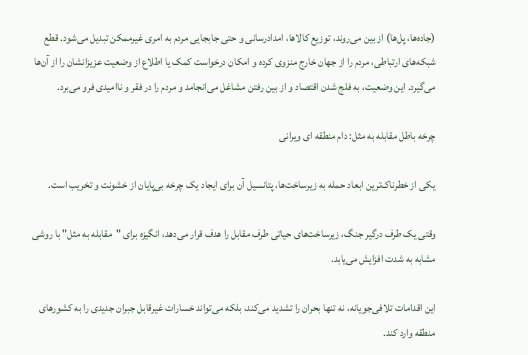(جاده‌ها، پل‌ها) از بین می‌روند، توزیع کالاها، امدادرسانی و حتی جابجایی مردم به امری غیرممکن تبدیل می‌شود. قطع شبکه‌های ارتباطی، مردم را از جهان خارج منزوی کرده و امکان درخواست کمک یا اطلاع از وضعیت عزیزانشان را از آن‌ها می‌گیرد. این وضعیت، به فلج شدن اقتصاد و از بین رفتن مشاغل می‌انجامد و مردم را در فقر و ناامیدی فرو می‌برد.

چرخه باطل مقابله به مثل: دام منطقه ای ویرانی

یکی از خطرناک‌ترین ابعاد حمله به زیرساخت‌ها، پتانسیل آن برای ایجاد یک چرخه بی‌پایان از خشونت و تخریب است.

وقتی یک طرف درگیر جنگ، زیرساخت‌های حیاتی طرف مقابل را هدف قرار می‌دهد، انگیزه برای "مقابله به مثل" با روشی مشابه به شدت افزایش می‌یابد.

این اقدامات تلافی‌جویانه، نه تنها بحران را تشدید می‌کند، بلکه می‌تواند خسارات غیرقابل جبران جدیدی را به کشورهای منطقه وارد کند.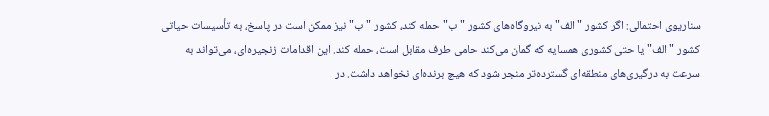سناریوی احتمالی: اگر کشور "الف" به نیروگاه‌های کشور "ب" حمله کند، کشور "ب" نیز ممکن است در پاسخ، به تأسیسات حیاتی کشور "الف" یا حتی کشوری همسایه که گمان می‌کند حامی طرف مقابل است، حمله کند. این اقدامات زنجیره‌ای، می‌تواند به سرعت به درگیری‌های منطقه‌ای گسترده‌تر منجر شود که هیچ برنده‌ای نخواهد داشت. در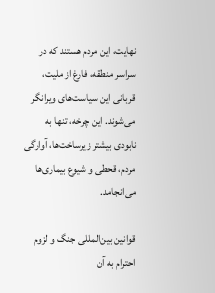نهایت، این مردم هستند که در سراسر منطقه، فارغ از ملیت، قربانی این سیاست‌های ویرانگر می‌شوند. این چرخه، تنها به نابودی بیشتر زیرساخت‌ها، آوارگی مردم، قحطی و شیوع بیماری‌ها می‌انجامد.

قوانین بین‌المللی جنگ و لزوم احترام به آن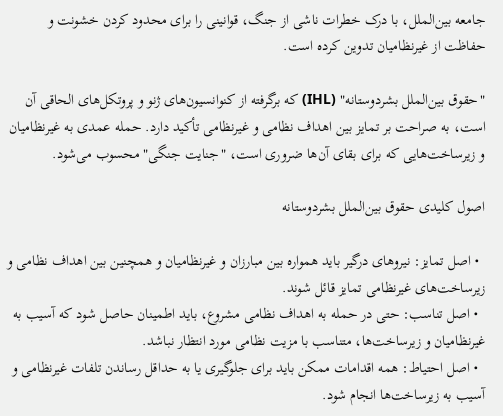جامعه بین‌الملل، با درک خطرات ناشی از جنگ، قوانینی را برای محدود کردن خشونت و حفاظت از غیرنظامیان تدوین کرده است.

"حقوق بین‌الملل بشردوستانه" (IHL) که برگرفته از کنوانسیون‌های ژنو و پروتکل‌های الحاقی آن است، به صراحت بر تمایز بین اهداف نظامی و غیرنظامی تأکید دارد. حمله عمدی به غیرنظامیان و زیرساخت‌هایی که برای بقای آن‌ها ضروری است، "جنایت جنگی" محسوب می‌شود.

اصول کلیدی حقوق بین‌الملل بشردوستانه

  • اصل تمایز: نیروهای درگیر باید همواره بین مبارزان و غیرنظامیان و همچنین بین اهداف نظامی و زیرساخت‌های غیرنظامی تمایز قائل شوند.
  • اصل تناسب: حتی در حمله به اهداف نظامی مشروع، باید اطمینان حاصل شود که آسیب به غیرنظامیان و زیرساخت‌ها، متناسب با مزیت نظامی مورد انتظار نباشد.
  • اصل احتیاط: همه اقدامات ممکن باید برای جلوگیری یا به حداقل رساندن تلفات غیرنظامی و آسیب به زیرساخت‌ها انجام شود.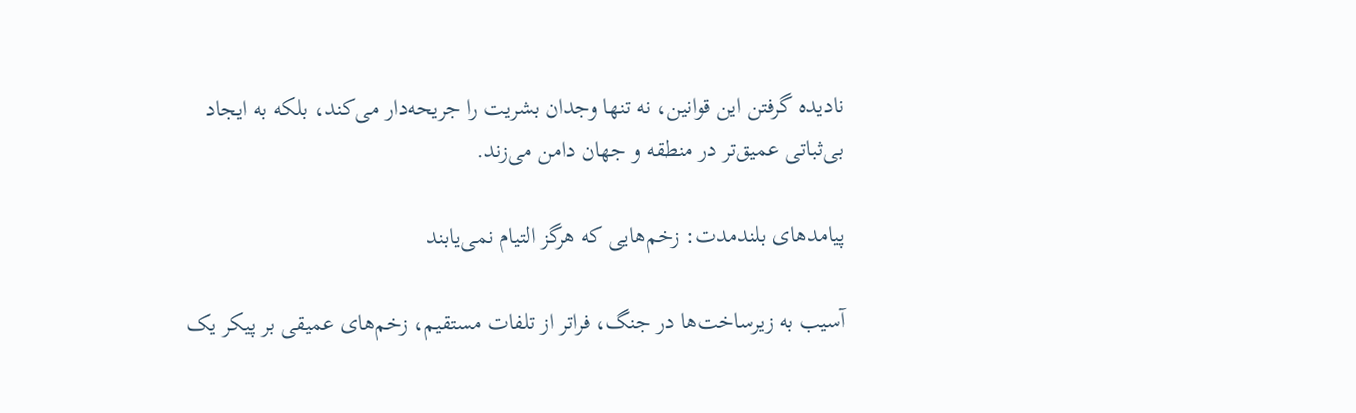نادیده گرفتن این قوانین، نه تنها وجدان بشریت را جریحه‌دار می‌کند، بلکه به ایجاد بی‌ثباتی عمیق‌تر در منطقه و جهان دامن می‌زند.

پیامدهای بلندمدت: زخم‌هایی که هرگز التیام نمی‌یابند

آسیب به زیرساخت‌ها در جنگ، فراتر از تلفات مستقیم، زخم‌های عمیقی بر پیکر یک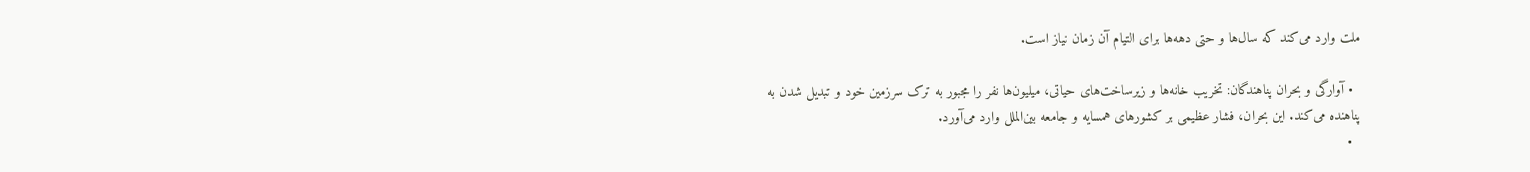ملت وارد می‌کند که سال‌ها و حتی دهه‌ها برای التیام آن زمان نیاز است.

  • آوارگی و بحران پناهندگان: تخریب خانه‌ها و زیرساخت‌های حیاتی، میلیون‌ها نفر را مجبور به ترک سرزمین خود و تبدیل شدن به پناهنده می‌کند. این بحران، فشار عظیمی بر کشورهای همسایه و جامعه بین‌الملل وارد می‌آورد.
  •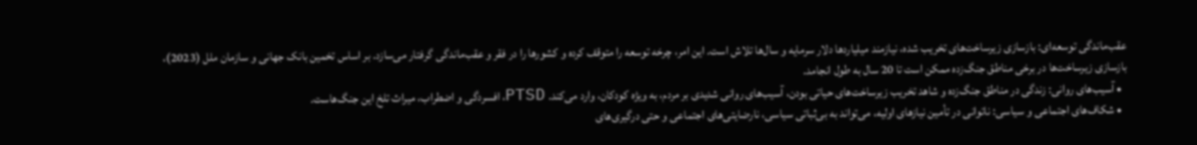عقب‌ماندگی توسعه‌ای: بازسازی زیرساخت‌های تخریب شده، نیازمند میلیاردها دلار سرمایه و سال‌ها تلاش است. این امر، چرخه توسعه را متوقف کرده و کشورها را در فقر و عقب‌ماندگی گرفتار می‌سازد. بر اساس تخمین بانک جهانی و سازمان ملل (2023)، بازسازی زیرساخت‌ها در برخی مناطق جنگ‌زده ممکن است تا 20 سال به طول انجامد.
  • آسیب‌های روانی: زندگی در مناطق جنگ‌زده و شاهد تخریب زیرساخت‌های حیاتی بودن، آسیب‌های روانی شدیدی بر مردم، به ویژه کودکان، وارد می‌کند. PTSD، افسردگی و اضطراب، میراث تلخ این جنگ‌هاست.
  • شکاف‌های اجتماعی و سیاسی: ناتوانی در تأمین نیازهای اولیه، می‌تواند به بی‌ثباتی سیاسی، نارضایتی‌های اجتماعی و حتی درگیری‌های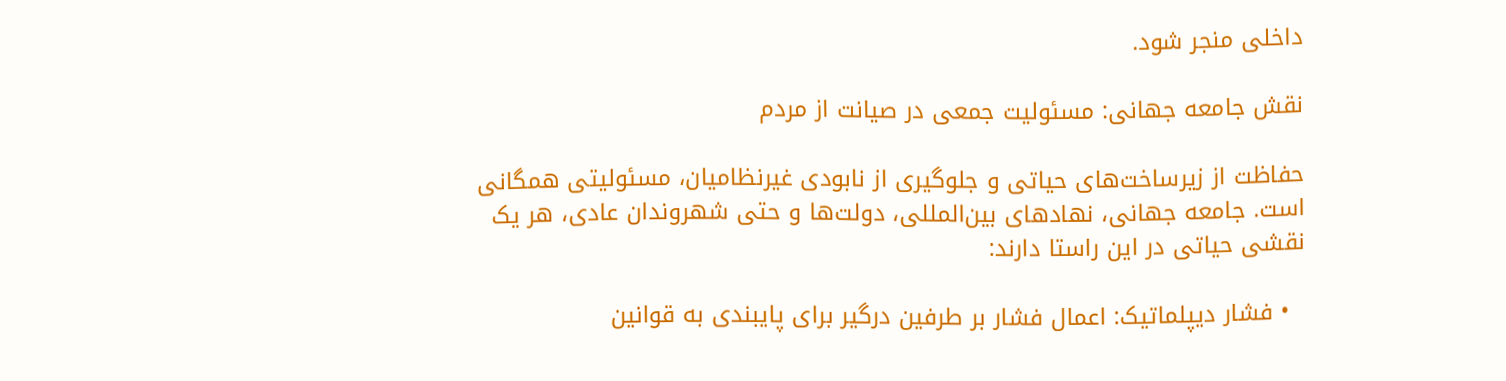داخلی منجر شود.

نقش جامعه جهانی: مسئولیت جمعی در صیانت از مردم

حفاظت از زیرساخت‌های حیاتی و جلوگیری از نابودی غیرنظامیان، مسئولیتی همگانی است. جامعه جهانی، نهادهای بین‌المللی، دولت‌ها و حتی شهروندان عادی، هر یک نقشی حیاتی در این راستا دارند:

  • فشار دیپلماتیک: اعمال فشار بر طرفین درگیر برای پایبندی به قوانین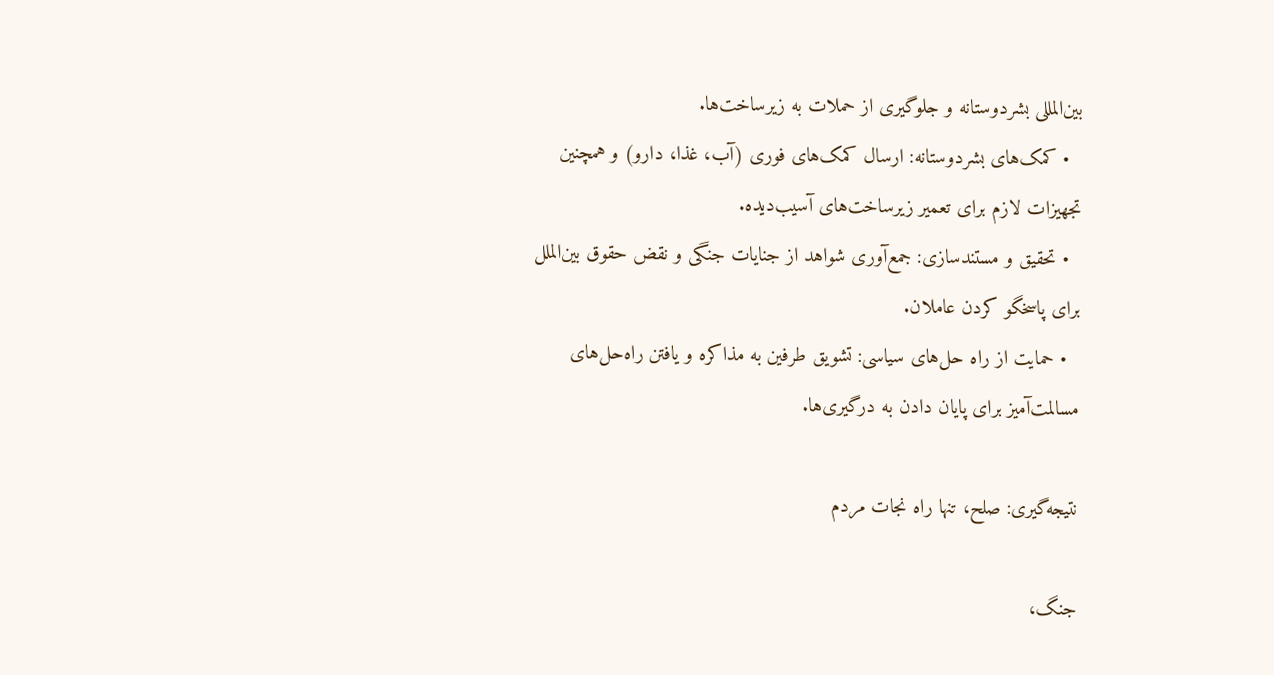بین‌المللی بشردوستانه و جلوگیری از حملات به زیرساخت‌ها.
  • کمک‌های بشردوستانه: ارسال کمک‌های فوری (آب، غذا، دارو) و همچنین تجهیزات لازم برای تعمیر زیرساخت‌های آسیب‌دیده.
  • تحقیق و مستندسازی: جمع‌آوری شواهد از جنایات جنگی و نقض حقوق بین‌الملل برای پاسخگو کردن عاملان.
  • حمایت از راه حل‌های سیاسی: تشویق طرفین به مذاکره و یافتن راه‌حل‌های مسالمت‌آمیز برای پایان دادن به درگیری‌ها.

نتیجه‌گیری: صلح، تنها راه نجات مردم

جنگ،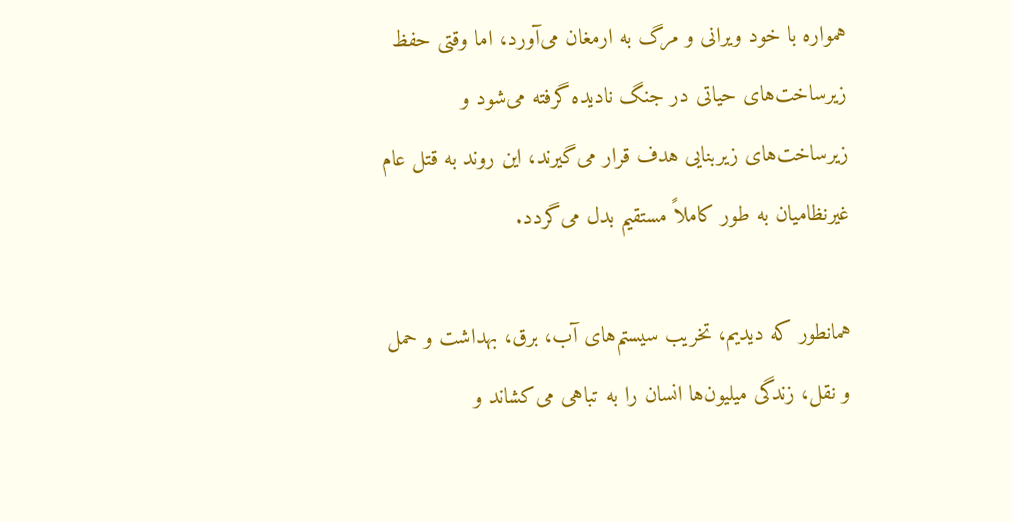همواره با خود ویرانی و مرگ به ارمغان می‌آورد، اما وقتی حفظ زیرساخت‌های حیاتی در جنگ نادیده گرفته می‌شود و زیرساخت‌های زیربنایی هدف قرار می‌گیرند، این روند به قتل عام غیرنظامیان به طور کاملاً مستقیم بدل می‌گردد.

همانطور که دیدیم، تخریب سیستم‌های آب، برق، بهداشت و حمل و نقل، زندگی میلیون‌ها انسان را به تباهی می‌کشاند و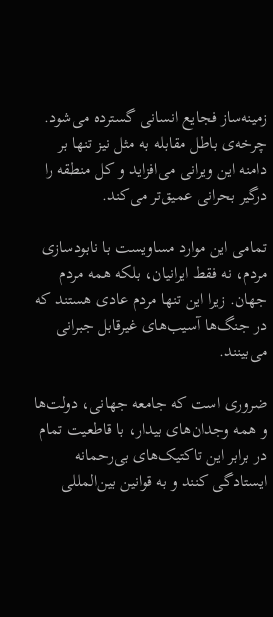زمینه‌ساز فجایع انسانی گسترده می‌شود. چرخه‌ی باطل مقابله به مثل نیز تنها بر دامنه این ویرانی می‌افزاید و کل منطقه را درگیر بحرانی عمیق‌تر می‌کند.

تمامی این موارد مساویست با نابودسازی مردم، نه فقط ایرانیان، بلکه همه مردم جهان. زیرا این تنها مردم عادی هستند که در جنگ‌ها آسیب‌های غیرقابل جبرانی می‌بینند.

ضروری است که جامعه جهانی، دولت‌ها و همه وجدان‌های بیدار، با قاطعیت تمام در برابر این تاکتیک‌های بی‌رحمانه ایستادگی کنند و به قوانین بین‌المللی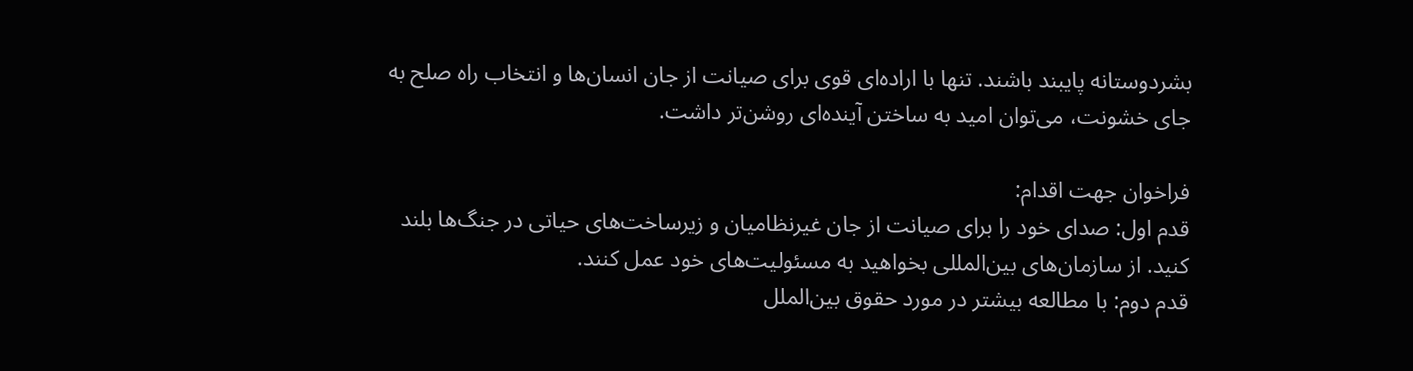بشردوستانه پایبند باشند. تنها با اراده‌ای قوی برای صیانت از جان انسان‌ها و انتخاب راه صلح به جای خشونت، می‌توان امید به ساختن آینده‌ای روشن‌تر داشت.

فراخوان جهت اقدام:
قدم اول: صدای خود را برای صیانت از جان غیرنظامیان و زیرساخت‌های حیاتی در جنگ‌ها بلند کنید. از سازمان‌های بین‌المللی بخواهید به مسئولیت‌های خود عمل کنند.
قدم دوم: با مطالعه بیشتر در مورد حقوق بین‌الملل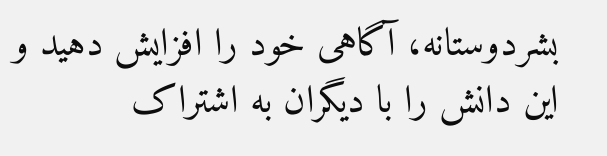بشردوستانه، آگاهی خود را افزایش دهید و این دانش را با دیگران به اشتراک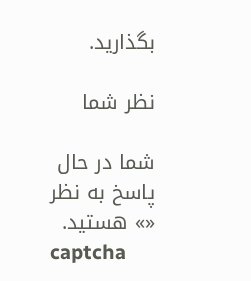بگذارید.

نظر شما

شما در حال پاسخ به نظر «» هستید.
captcha